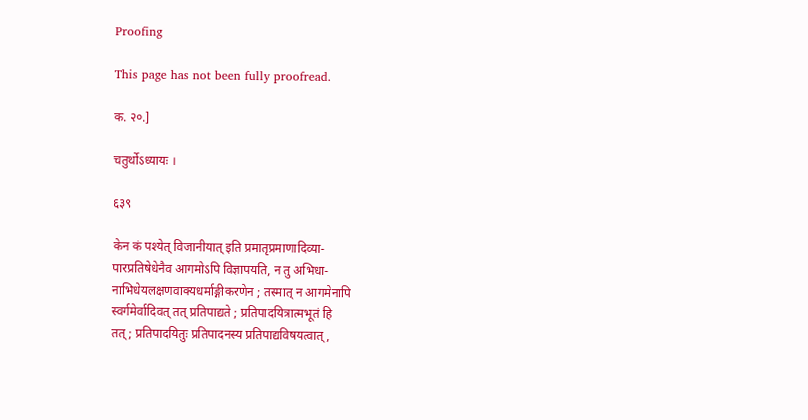Proofing

This page has not been fully proofread.

क. २०.]

चतुर्थोऽध्यायः ।

६३९

केन कं पश्येत् विजानीयात् इति प्रमातृप्रमाणादिव्या-
पारप्रतिषेधेनैव आगमोऽपि विज्ञापयति, न तु अभिधा-
नाभिधेयलक्षणवाक्यधर्माङ्गीकरणेन ; तस्मात् न आगमेनापि
स्वर्गमेर्वादिवत् तत् प्रतिपाद्यते ; प्रतिपादयित्रात्मभूतं हि
तत्; प्रतिपादयितुः प्रतिपादनस्य प्रतिपाद्यविषयत्वात्,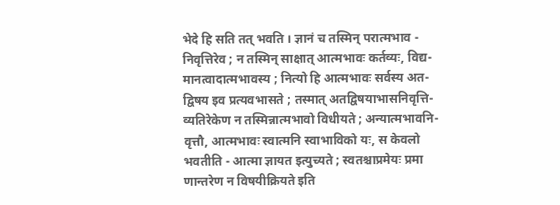भेदे हि सति तत् भवति । ज्ञानं च तस्मिन् परात्मभाव -
निवृत्तिरेव ; न तस्मिन् साक्षात् आत्मभावः कर्तव्यः, विद्य-
मानत्वादात्मभावस्य ; नित्यो हि आत्मभावः सर्वस्य अत-
द्विषय इव प्रत्यवभासते ; तस्मात् अतद्विषयाभासनिवृत्ति-
व्यतिरेकेण न तस्मिन्नात्मभावो विधीयते ; अन्यात्मभावनि-
वृत्तौ, आत्मभावः स्वात्मनि स्वाभाविको यः, स केवलो
भवतीति - आत्मा ज्ञायत इत्युच्यते ; स्वतश्चाप्रमेयः प्रमा
णान्तरेण न विषयीक्रियते इति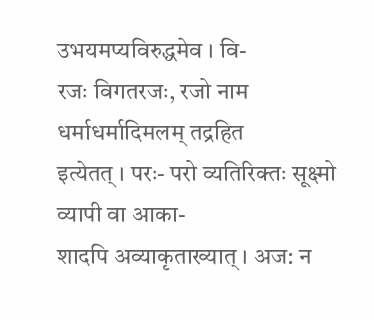उभयमप्यविरुद्धमेव । वि-
रजः विगतरजः, रजो नाम धर्माधर्मादिमलम् तद्रहित
इत्येतत् । परः- परो व्यतिरिक्तः सूक्ष्मो व्यापी वा आका-
शादपि अव्याकृताख्यात् । अज: न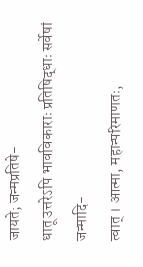जायते; जन्मप्रतिषे-
धातू उत्तरेऽपि भावविकाराः प्रतिषिद्धाः सर्वेषां जन्मादि-
त्वात् । आत्मा, महान्परिमाणतः,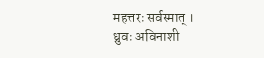महत्तरः सर्वस्मात् ।
ध्रुवः अविनाशी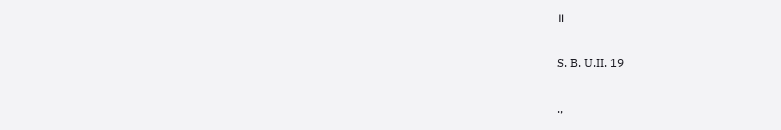॥

S. B. U.II. 19

.,